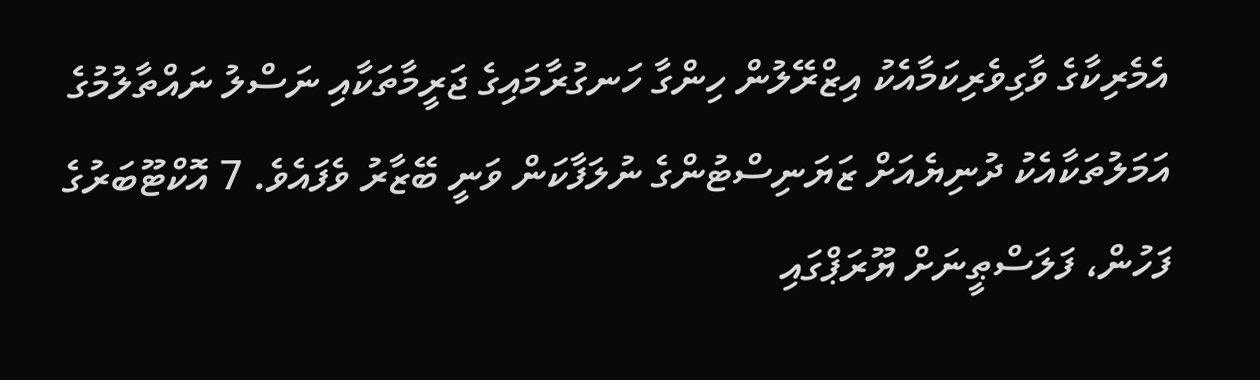އެމެރިކާގެ ވާގިވެރިކަމާއެކު އިޒްރޭލުން ހިންގާ ހަނގުރާމައިގެ ޖަރީމާތަކާއި ނަސްލު ނައްތާލުމުގެ އަމަލުތަކާއެކު ދުނިޔެއަށް ޒަޔަނިސްޓުންގެ ނުލަފާކަން ވަނީ ބޭޒާރު ވެފައެވެ. 7 އޮކްޓޫބަރުގެ ފަހުން، ފަލަސްޠީނަށް ޔޫރަޕްގައި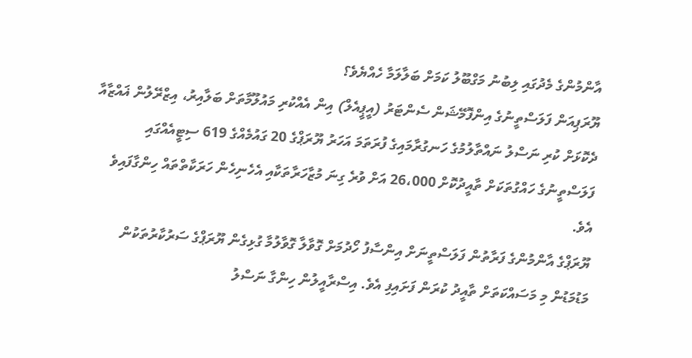އާންމުންގެ މެދުގައި ލިބުނު މަގްބޫލު ކަމަށް ބަލާލަމާ ހެއްޔެވެ؟
ޔޫރަޕިއަން ފަލަސްތީނުގެ އިންފޮމޭޝަން ސެންޓަރު (އީޕީއެލް) އިން އެއްކުރި މައުލޫމާތަށް ބަލާއިރު، އިޒްރޭލުން ޣައްޒާއާ ދެކޮޅަށް ކުރި ނަސްލު ނައްތާލުމުގެ ހަނގުރާމައިގެ ފުރަތަމަ އަހަރު ޔޫރަޕްގެ 20 ގައުމެއްގެ 619 ސިޓީއެއްގައި ފަލަސްތީނުގެ ހައްގުތަކަށް ތާއީދުކޮށް 26،000 އަށް ވުރެ ގިނަ މުޒާހަރާތަކާއި އެހެނިހެން ހަރަކާތްތައް ހިންގާފައިވެ އެވެ.
ޔޫރަޕްގެ އާންމުންގެ ފަރާތުން ފަލަސްތީނަށް އިންސާފު ހޯދުމަށް ގޮވާލާ ގޮވާލުމާ ގުޅިގެން ޔޫރަޕްގެ ސަރުކާރުތަކުން މަޑުމަޑުން މި މަސައްކަތަށް ތާއީދު ކުރަން ފަށައިފި އެވެ. އިސްރާއީލުން ހިންގާ ނަސްލު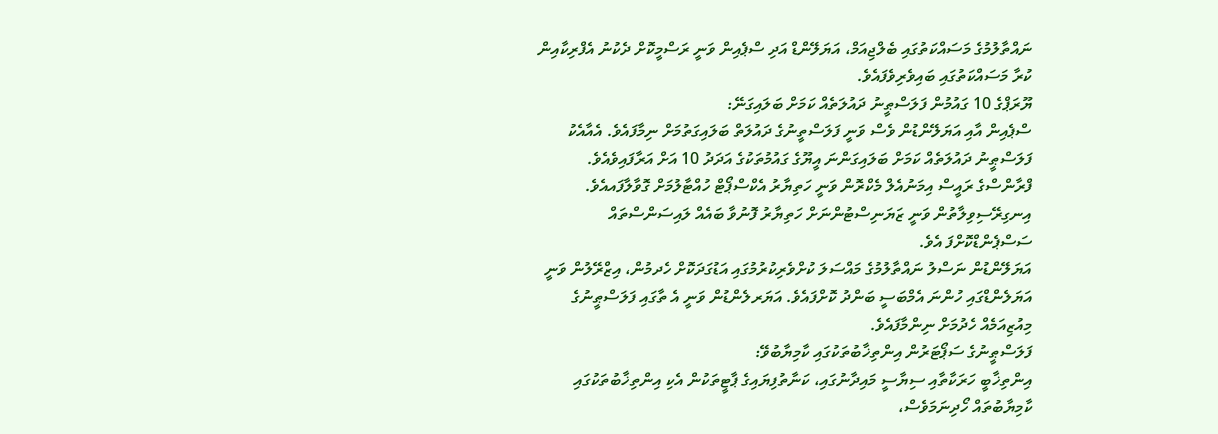ނައްތާލުމުގެ މަސައްކަތުގައި ބެލްޖިއަމް، އަޔަލޭންޑް އަދި ސްޕެއިން ވަނީ ރަސްމީކޮށް ދެކުނު އެފްރިކާއިން ކުރާ މަސައްކަތުގައި ބައިވެރިވެފައެވެ.
ޔޫރަޕްގެ 10 ގައުމުން ފަލަސްޠީނު ދައުލަތެއް ކަމަށް ބަލައިގަނޭ:
ސްޕެއިން އާއި އަޔަލޭންޑުން ވެސް ވަނީ ފަލަސްތީނުގެ ދައުލަތް ބަލައިގަތުމަށް ނިމާފައެވެ. އެއާއެކު ފަލަސްޠީނު ދައުލަތެއް ކަމަށް ބަލައިގަންނަ އީޔޫގެ ގައުމުތަކުގެ އަދަދު 10 އަށް އަރާފައިވެއެވެ.
ފްރާންސްގެ ރައީސް އިމަނުއެލް މެކްރޮން ވަނީ ހަތިޔާރު އެކްސްޕޯޓް ހުއްޓާލުމަށް ގޮވާލާފައއެވެ.
އިނގިރޭސިވިލާތުން ވަނީ ޒަޔަނިސްޓުންނަށް ހަތިޔާރު ފޮނުވާ ބައެއް ލައިސަންސްތައް ސަސްޕެންޑްކޮށްފަ އެވެ.
އަޔަލޭންޑުން ނަސްލު ނައްތާލުމުގެ މައްސަލަ ކުށްވެރިކުރުމުގައި އަޑުގަދަކޮށް ހެދމުން، އިޒްރޭލުން ވަނީ އަޔަލެންޑްގައި ހުންނަ އެމްބަސީ ބަންދު ކޮށްފައެވެ. އަޔަރލެންޑުން ވަނީ އެ ތާގައި ފަލަސްޠީނުގެ މިއުޒިއަމެއް ހެދުމަށް ނިންމާފައެވެ.
ފަލަސްޠީނުގެ ސަޕޯޓަރުން އިންތިޚާބުތަކުގައި ކާމިޔާބުވޭ:
އިންތިޚާބީ ހަރަކާތާއި ސިޔާސީ މައިދާނުގައި، ކަނާތުފިޔައިގެ ޕާޓީތަކުން އެކި އިންތިޚާބުތަކުގައި ކާމިޔާބުތައް ހޯދިނަމަވެސް،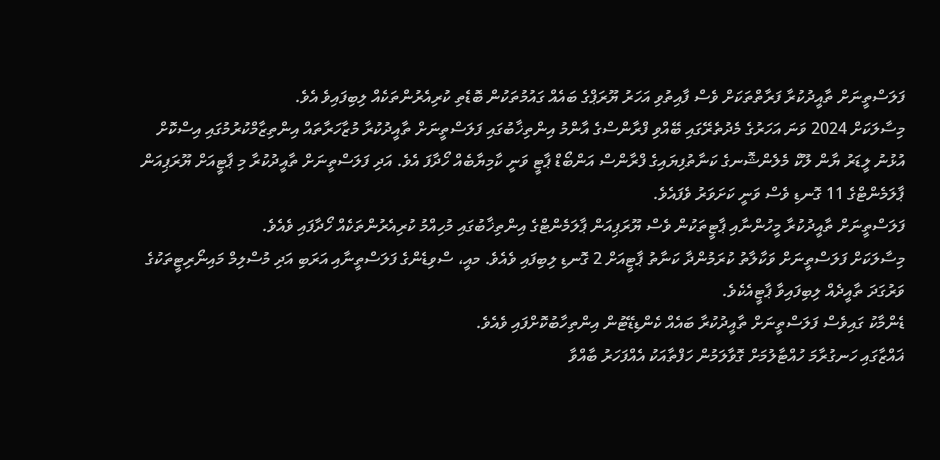ފަލަސްތީނަށް ތާއީދުކުރާ ފަރާތްތަކަށް ވެސް ފާއިތުވި އަހަރު ޔޫރަޕްގެ ބައެއް ގައުމުތަކުން ބޮޑެތި ކުރިއެރުންތަކެއް ލިބިފައިވެ އެވެ.
މިސާލަކަށް 2024 ވަނަ އަހަރުގެ މެދުތެރޭގައި ބޭއްވި ފްރާންސްގެ އާންމު އިންތިޚާބުގައި ފަލަސްތީނަށް ތާއީދުކުރާ މުޒާހަރާތައް އިންތިޒާމްކުރުމުގައި އިސްކޮށް އުޅުނު ލީޑަރު ޔާން ލޫކް މެލެންޝޮނގެ ކަނާތުފިޔައިގެ ފްރާންސް އަންބޯޑް ޕާޓީ ވަނީ ކާމިޔާބެއް ހޯދާފަ އެވެ. އަދި ފަލަސްތީނަށް ތާއީދުކުރާ މި ޕާޓީއަށް ޔޫރަޕިއަން ޕާލަމެންޓްގެ 11 ގޮނޑި ވެސް ވަނީ ކަށަވަރު ވެފައެވެ.
ފަލަސްތީނަށް ތާއީދުކުރާ މީހުންނާއި ޕާޓީތަކުން ވެސް ޔޫރަޕިއަން ޕާލަމެންޓްގެ އިންތިޚާބުގައި މުހިއްމު ކުރިއެރުންތަކެއް ހޯދާފައި ވެއެވެ.
މިސާލަކަށް ފަލަސްތީނަށް ވަކާލާތު ކުރަމުންދާ ކަނާތު ޕާޓީއަށް 2 ގޮނޑި ލިބިފައި ވެއެވެ. މއީ، ސްވިޑެންގެ ފަލަސްތީނާއި އަރަބި އަދި މުސްލިމް މައިނޯރިޓީތަކުގެ ވަރުގަދަ ތާއީދެއް ލިބިފައިވާ ޕާޓީއެކެވެ.
ޑެންމާކު ގައިވެސް ފަލަސްތީނަށް ތާއީދުކުރާ ބައެއް ކެންޑިޑޭޓުން އިންތިހާބުކޮށްފައި ވެއެވެ.
ޣައްޒާގައި ހަނގުރާމަ ހުއްޓާލުމަށް ގޮވާލަމުން ހަފްތާއަކު އެއްފަހަރު ބާއްވާ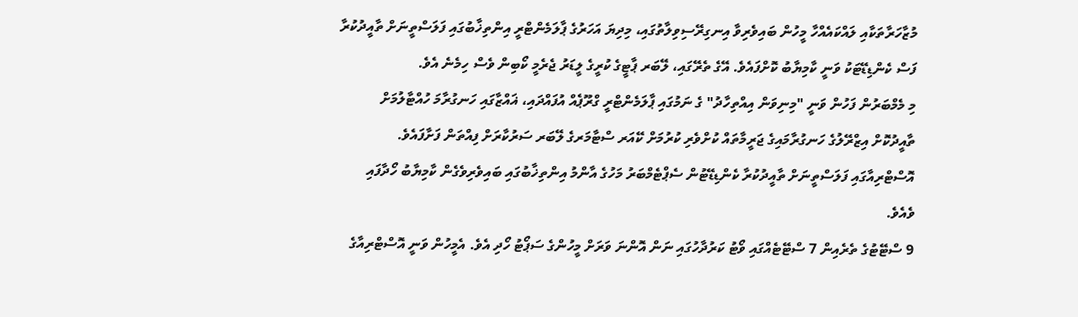މުޒާހަރާތަކާއި ލައްކައެއްހާ މީހުން ބައިވެރިވާ އިނގިރޭސިވިލާތުގައި، މިދިޔަ އަހަރުގެ ޕާލަމެންޓްރީ އިންތިޚާބުގައި ފަލަސްތީނަށް ތާއީދުކުރާ ފަސް ކެންޑިޑޭޓަކު ވަނީ ކާމިޔާބު ކޮށްފައެވެ. އޭގެ ތެރޭގައި، ލޭބަރ ޕާޓީގެ ކުރީގެ ލީޑަރު ޖެރެމީ ކޯބިން ވެސް ހިމެނެ އެވެ.
މި މެމްބަރުން ފަހުން ވަނީ "މިނިވަން އިއްތިހާދު" ގެ ނަމުގައި ޕާލަމެންޓްރީ ގްރޫޕެއް އުފައްދައި، ޣައްޒާގައި ހަނގުރާމަ ހުއްޓާލުމަށް ތާއީދުކޮށް އިޒްރޭލުގެ ހަނގުރާމައިގެ ޖަރީމާތައް ކުށްވެރި ކުރުމަށް ކޭއަރ ސްޓާމަރގެ ލޭބަރ ސަރުކާރަށް ފިއްތަން ފަށާފައެވެ.
އޮސްޓްރިއާގައި ފަލަސްތީނަށް ތާއީދުކުރާ ކެންޑިޑޭޓުން ސެޕްޓެމްބަރު މަހުގެ އާންމު އިންތިޚާބުގައި ބައިވެރިވެގެން ކާމިޔާބު ހޯދާފައި ވެއެވެ.
9 ސްޓޭޓުގެ ތެރެއިން 7 ސްޓޭޓެއްގައި ވޯޓު ކަރުދާހުގައި ނަން އޮންނަ ވަރަށް މީހުންގެ ސަޕޯޓު ހޯދި އެވެ. އެމީހުން ވަނީ އޮސްޓްރިއާގެ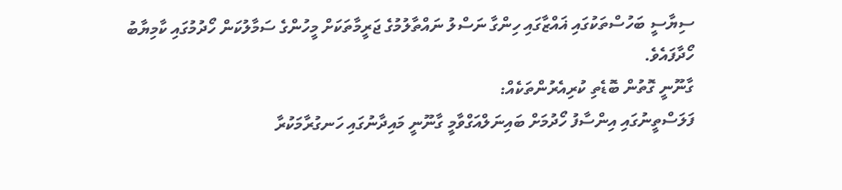ސިޔާސީ ބަހުސްތަކުގައި ޣައްޒާގައި ހިންގާ ނަސްލު ނައްތާލުމުގެ ޖަރީމާތަކަށް މީހުންގެ ސަމާލުކަން ހޯދުމުގައި ކާމިޔާބު ހޯދާފައެވެ.
ގާނޫނީ ގޮތުން ބޮޑެތި ކުރިއެރުންތަކެއް:
ފަލަސްތީނުގައި އިންސާފު ހޯދުމަށް ބައިނަލްއަގްވާމީ ގާނޫނީ މައިދާނުގައި ހަނގުރާމަކުރާ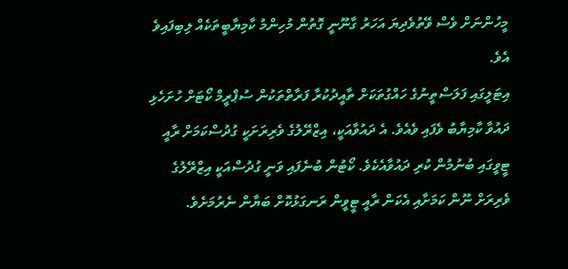މީހުންނަށް ވެސް ވޭތުވެދިޔަ އަހަރު ގާނޫނީ ގޮތުން މުހިންމު ކާމިޔާބީތަކެއް ލިބިފައިވެ އެވެ.
އިޓަލީގައި ފަލަސްތީނުގެ ހައްގުތަކަށް ތާއީދުކުރާ ފަރާތްތަކުން ސުޕްރީމް ކޯޓަށް ހުށަހެޅި ދައުވާ ކާމިޔާބު ވެފައި ވެއެވެ. އެ ދައުވާއަކީ، އިޒްރޭލުގެ ވެރިރަށަކީ ގުދުސްކަމަށް ރާއީ ޓީވީގައި ބުނުމުން ކުރި ދައުވާއެކެވެ. ކޯޓުން ބުނެފައި ވަނީ ގުދުސްއަކީ އިޒްރޭލުގެ ވެރިރަށް ނޫން ކަމަށާއި އެކަން ރާއީ ޓީވީން ރަނގަޅުކޮށް ބަޔާން ނެރުމަށެވެ.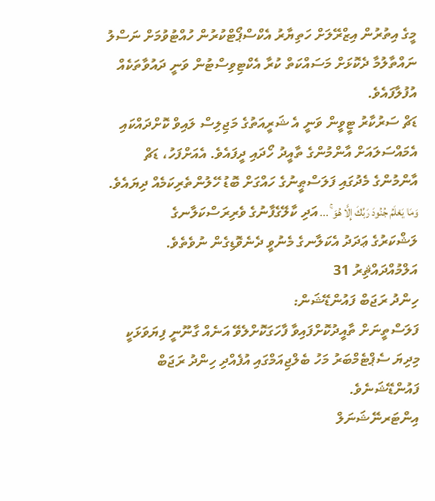މީގެ އިތުރުން އިޒްރޭލަށް ހަތިޔާރު އެކްސްޕޯޓްކުރުން ހުއްޓުވުމަށް ނަސްލު ނައްތާލުމާ ދެކޮޅަށް މަސައްކަތް ކުރާ އެކްޓިވިސްޓުން ވަނީ ދައުވާތަކެއް އުފުލާފައެވެ.
ޑަޗް ސަރުކާރު ޓީވީން ވަނީ އެ ޝަރީއަތުގެ މަޖިލިސް ލައިވް ކޮށްދައްކައި އެމައްސަލައަށް އާންމުންގެ ތާއީދު ހޯދައި ދީފައެވެ. އެއަށްފަހު، ޑަޗް އާންމުންގެ މެދުގައި ފަލަސްޠީނުގެ ހައްގަށް ބޮޑު ހޭލުންތެރިކަމެއް ދިޔައެވެ.
وَمَا يَعْلَمُ جُنُودَ رَبِّكَ إِلَّا هُوَ ۚ ... އަދި ކާލޭގެފާނުގެ ވެރިރަސްކަލާނގެ ލަޝްކަރުގެ ޢަދަދު އެކަލާނގެ މެނުވީ ދެނެވޮޑިގެން ނުވެތެވެ.
އަލްމުއްދައްޘިރު 31
ހިންދު ރަޖަބް ފައުންޑޭޝަން:
ފަލަސްތީނަށް ތާއީދުކޮށްފައިވާ ފާހަގަކޮށްލެވޭ އަނެއް ގާނޫނީ ފިޔަވަޅަކީ މިދިޔަ ސެޕްޓެމްބަރު މަހު ބެލްޖިއަމްގައި އުފެއްދި ހިންދު ރަޖަބް ފައުންޑޭޝަނެވެ.
އިންޓަރނޭޝަނަލް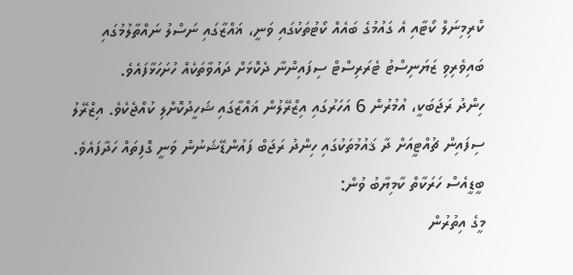ކްރިމިނަލް ކޯޓާއި އެ ގައުމުގެ ބައެއް ކޯޓުތަކުގައި ވަނީ، ޣައްޒާގައި ނަސްލު ނައްތާލުމުގައި ބައިވެރިވި ޒަޔަނިސްޓު ޓެރަރިސްޓް ސިފައިންނާ ދެކޮޅަށް ދައުވާތަކެއް ހުށަހަޅާފައެވެ.
ހިންދު ރަޖަބަކީ، އުމުރުން 6 އަހަރުގައި އިޒްރޭލުން ޣައްޒާގައި ޝަހީދުކޮށްލި ކުއްޖެކެވެ. އިޒްރޭލު ސިފައިން ޗުއްޓީއަށް ދާ ޤައުމުތަކުގައި ހިންދު ރަޖަބް ފައުންޑޭޝަނުން ވަނީ ގޮފިތައް ހަދާފައެވެ.
ބީޑީއެސް ހަރަކާތް ކާމިޔާބު ވުން:
މީގެ އިތުރުން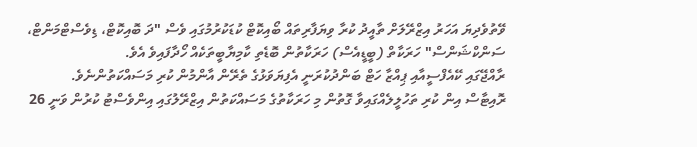ވޭތުވެދިޔަ އަހަރު އިޒްރޭލަށް ތާއީދު ކުރާ ވިޔަފާރިތައް ބޯއިކޮޓް ކުޑަކުރުމުގައި ވެސް "ދަ ބޮއިކޮޓް، ޑިވެސްޓްމަންޓް، ސަންކްޝަންސް" ހަރަކާތް (ބީޑީއެސް) ހަރަކާތުން ބޮޑެތި ކާމިޔާބީތަކެއް ހޯދާފައިވެ އެވެ.
ރާއްޖޭގައި ކޭއެފްސީއާއި ޕިއްޒާ ހަޓް ބަންދުކުރަނީ އެފިޔަވަޅުގެ ތެރޭން އާންމުން ކުރި މަސައްކަތުންނެވެ.
ރޮއިޓާސް އިން ކުރި ތަހުލީލެއްގައިވާ ގޮތުން މި ހަރަކާތުގެ މަސައްކަތުން އިޒްރޭލުގައި އިންވެސްޓު ކުރުން ވަނީ 26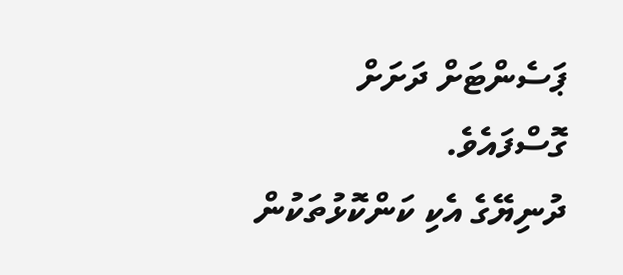ޕަސެންޓަށް ދަށަށް ގޮސްފައެވެ.
ދުނިޔޭގެ އެކި ކަންކޮޅުތަކުން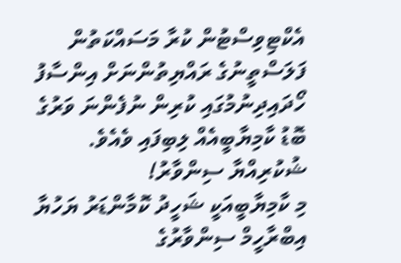އެކްޓިވިސްޓުން ކުރާ މަސައްކަތުން ފަލަސްތީނުގެ ރައްޔިތުންނަށް އިންސާފު ހޯދައިދިނުމުގައި ކުރިން ނުފެންނަ ވަރުގެ ބޮޑު ކާމިޔާބީއެއް ލިބިފައި ވެއެވެ.
ޝުކުރިއްޔާ ސިންވާރު!
މި ކާމިޔާބީއަކީ ޝަހީދު ކޮމާންޑަރު ޔަހުޔާ އިބްރާހީމް ސިންވާރުގެ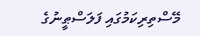މޭސްތިރިކަމުގައި ފަލަސްޠީނުގެ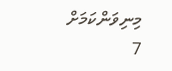މިނިވަންކަމަށް 7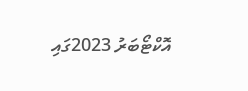އޮކްޓޯބަރު 2023ގައި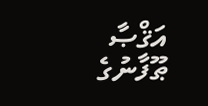އަޤްޞާ ޠޫފާނުގެ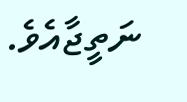ނަތީޖާއެވެ.